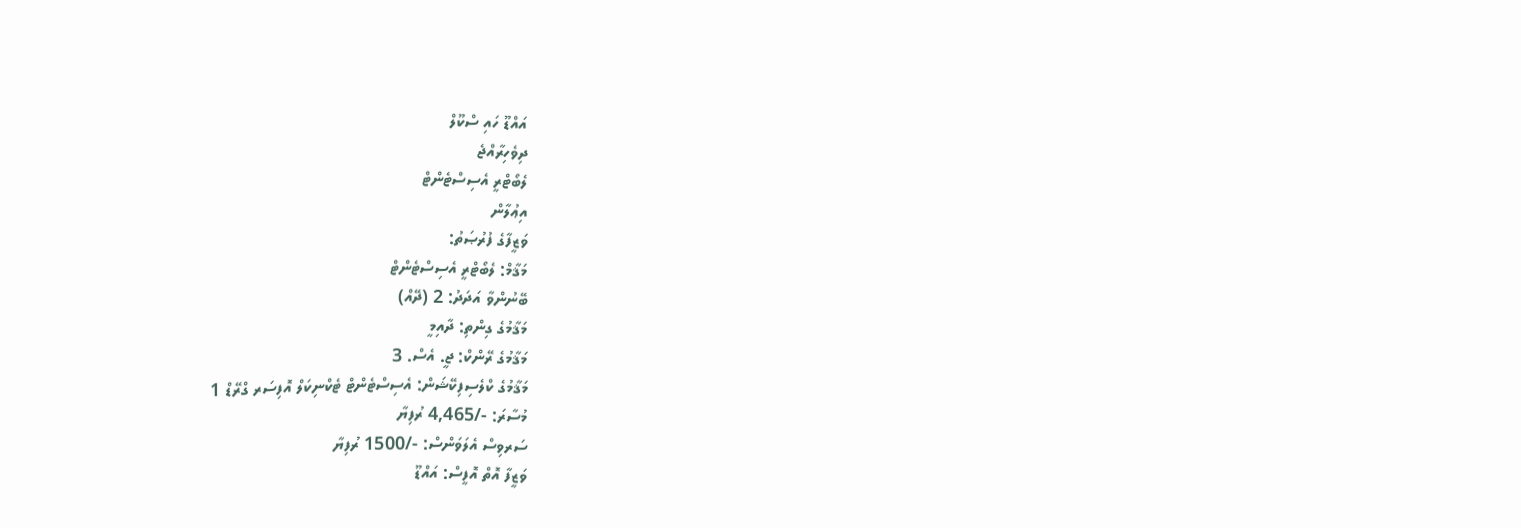އައްޑޫ ހައި ސްކޫލް
ދިވެހިރާއްޖެ
ލެބޯޓްރީ އެސިސްޓެންޓް
އިޢުލާން
ވަޒީފާގެ ފުރުޞަތު:
މަޤާމް: ލެބޯޓްރީ އެސިސްޓެންޓް
ބޭނުންވާ އަދަދު: 2 (ދޭއް)
މަޤާމުގެ ގިންތި: ދާއިމީ
މަޤާމުގެ ރޭންކް: ޖީ. އެސް. 3
މަޤާމުގެ ކްލެސިފިކޭޝަން: އެސިސްޓެންޓް ޓެކްނިކަލް އޮފިސަރ ގްރޭޑް 1
މުސާރަ: -/4,465 ރުފިޔާ
ސަރވިސް އެލަވަންސް: -/1500 ރުފިޔާ
ވަޒީފާ އޮތް އޮފީސް: އައްޑޫ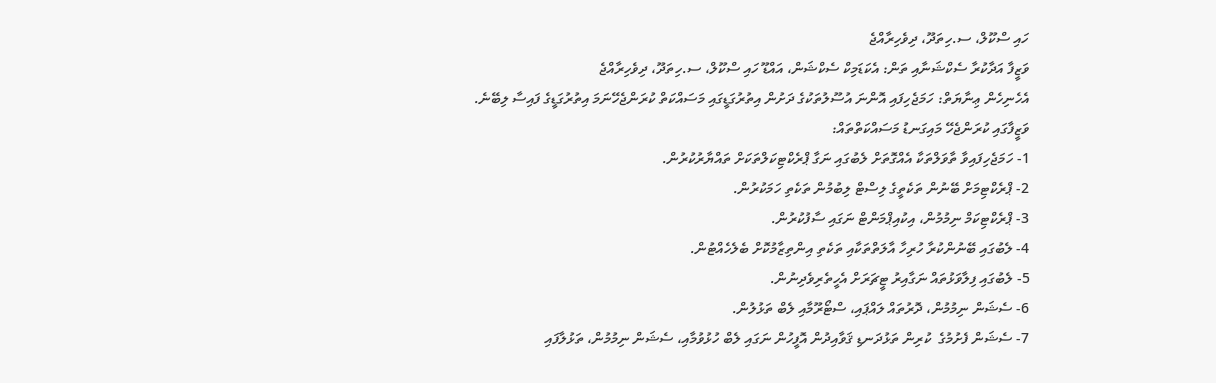ހައި ސްކޫލް، ސ.ހިތަދޫ، ދިވެހިރާއްޖެ
ވަޒީފާ އަދާކުރާ ސެކްޝަނާއި ތަން: އެކަޑަމިކް ސެކްޝަން، އައްޑޫ ހައި ސްކޫލް، ސ.ހިތަދޫ، ދިވެހިރާއްޖެ
އެހެނިހެން ޢިނާޔަތް: ހަމަޖެހިފައި އޮންނަ އުސޫލުތަކުގެ ދަށުން އިތުރުގަޑީގައި މަސައްކަތް ކުރަންޖެހޭނަމަ އިތުރުގަޑީގެ ފައިސާ ލިބޭނެ.
ވަޒީފާގައި ކުރަންޖެހޭ މައިގަނޑު މަސައްކަތްތައް:
1- ހަމަޖެހިފައިވާ ތާވަލްތަކާ އެއްގޮތަށް ލެބުގައި ނަގާ ޕްރެކްޓިކަލްތަކަށް ތައްޔާރުކުރުން.
2- ޕްރެކްޓިމަށް ބޭނުން ތަކެތީގެ ލިސްޓް ލިބުމުން ތަކެތި ހަމަކުރުން.
3- ޕްރެކްޓިކަމް ނިމުމުން، އިކުއިޕްމަންޓް ނަގައި ސާފުކުރުން.
4- ލެބުގައި ބޭނުންކުރާ ހުރިހާ އާލަތްތަކާއި ތަކެތި އިންތިޒާމުކޮށް ބެލެހެއްޓުން.
5- ލެބުގައި ފިލާވަޅުތައް ނަގާއިރު ޓީޗަރަށް އެހީތެރިވެދިނުން.
6- ސެޝަން ނިމުމުން، ދޮރުތައް ލައްޕައި، ސްޓޯރޫމާއި ލެބް ތަޅުލުން.
7- ސެޝަން ފެށުމުގެ  ކުރިން ތަޅުދަނޑި ޤަވާއިދުން އޮފީހުން ނަގައި ލެބް ހުޅުވުމާއި، ސެޝަން ނިމުމުން، ތަޅުލާފައި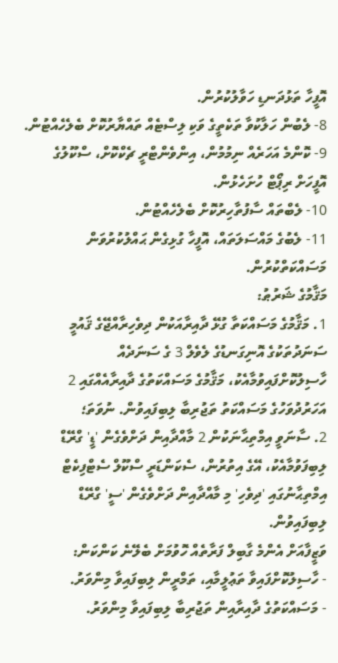އޮފީހާ ތަޅުދަނޑި ހަވާލުކުރުން.
8- ލެބުން ހަލާކުވާ ތަކެތީގެ ވަކި ލިސްޓެއް ތައްޔާރުކޮށް ބެލެހެއްޓުން.
9- ކޮންމެ އަހަރެއް ނިމުމުން، އިންވެންޓްރީ ޗެކްކޮށް، ސްކޫލުގެ އޮފީހަށް ރިޕޯޓް ހުށަހެޅުން.
10- ލެބްތައް ސާފުތާހިރުކޮށް ބެލެހެއްޓުން.
11- ލެބުގެ މައްސަލަތައް، އޮފީހާ ގުޅިގެން ޙައްލުކުރުވަން މަސައްކަތްކުރުން.
މަޤާމުގެ ޝަރުޠު:
1. މަޤާމުގެ މަސައްކަތާ ގުޅޭ ދާއިރާއަކުން ދިވެހިރާއްޖޭގެ ޤައުމީ ސަނަދުތަކުގެ އޮނިގަނޑުގެ ލެވެލް 3 ގެ ސަނަދެއް ހާސިލުކޮށްފައިވުމާއެކު، މަޤާމުގެ މަސައްކަތުގެ ދާއިރާއެއްގައި 2 އަހަރުދުވަހުގެ މަސައްކަތު ތަޖުރިބާ ލިބިފައިވުން. ނުވަތަ؛
2. ސާނަވީ އިމްތިޙާނަކުން 2 މާއްދާއިން ދަށްވެގެން 'ޑީ' ގްރޭޑް ލިބިފަވުމާއެކު، އޭގެ އިތުރުން، ސެކަންޑަރީ ސްކޫލް ސެޓްފިކެޓް އިމްތިޙާނުގައި 'ދިވެހި' މި މާއްދާއިން ދަށްވެގެން 'ސީ' ގްރޭޑް ލިބިފައިވުން.
ވަޒީފާއަށް އެންމެ ގާބިލް ފަރާތެއް ހޮވުމަށް ބެލޭނެ ކަންކަން:
- ހާސިލުކޮށްފައިވާ ތަޢުލީމާއި، ތަމްރީން ލިބިފައިވާ މިންވަރު.
- މަސައްކަތުގެ ދާއިރާއިން ތަޖުރިބާ ލިބިފައިވާ މިންވަރު.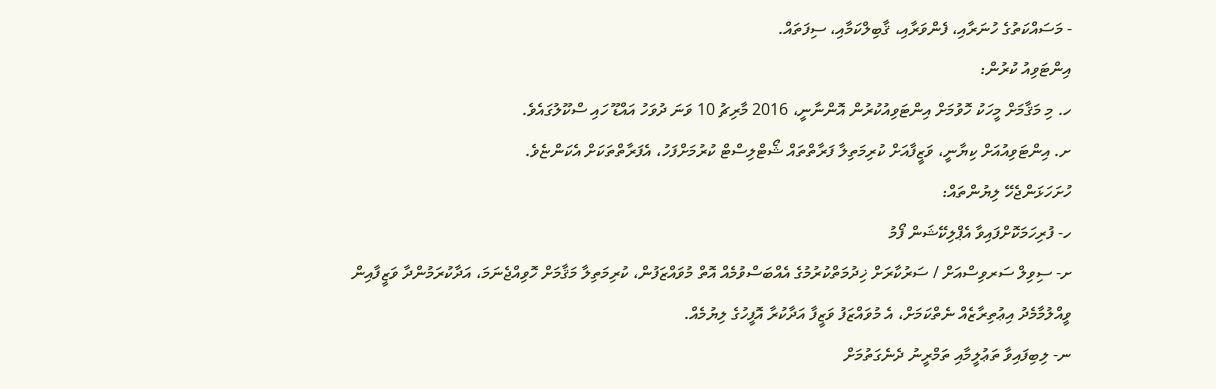- މަސައްކަތުގެ ހުނަރާއި، ފެންވަރާއި، ޤާބިލްކަމާއި، ސިފަތައް.
އިންޓަވިއު ކުރުން:
ހ. މި މަޤާމަށް މީހަކު ހޮވުމަށް އިންޓަވިއުކުރުން އޮންނާނީ، 2016 މާރިޗު 10 ވަނަ ދުވަހު އައްޑޫ ހައި ސްކޫލުގައެވެ.
ށ. އިންޓަވިއުއަށް ކިޔާނީ، ވަޒީފާއަށް ކުރިމަތިލާ ފަރާތްތައް ޝޯޓްލިސްޓް ކުރުމަށްފަހު، އެފަރާތްތަކަށް އެކަންޏެވެ.
ހުށަހަޅަންޖެހޭ ލިޔުންތައް:
ހ- ފުރިހަމަކޮށްފައިވާ އެޕްލިކޭޝަން ފޯމު
ށ- ސިވިލް ސަރވިސްއަށް / ސަރުކާރަށް ޚިދުމަތްކުރުމުގެ އެއްބަސްވުމެއް އޮތް މުވައްޒަފުން، ކުރިމަތިލާ މަޤާމަށް ހޮވިއްޖެނަމަ، އަދާކުރަމުންދާ ވަޒީފާއިން ވީއްލުމާމެދު އިޢުތިރާޒެއް ނެތްކަމަށް، އެ މުވައްޒަފު ވަޒީފާ އަދާކުރާ އޮފީހުގެ ލިޔުމެއް.
ނ- ލިބިފައިވާ ތަޢުލީމާއި ތަމްރީނު ދެނެގަތުމަށް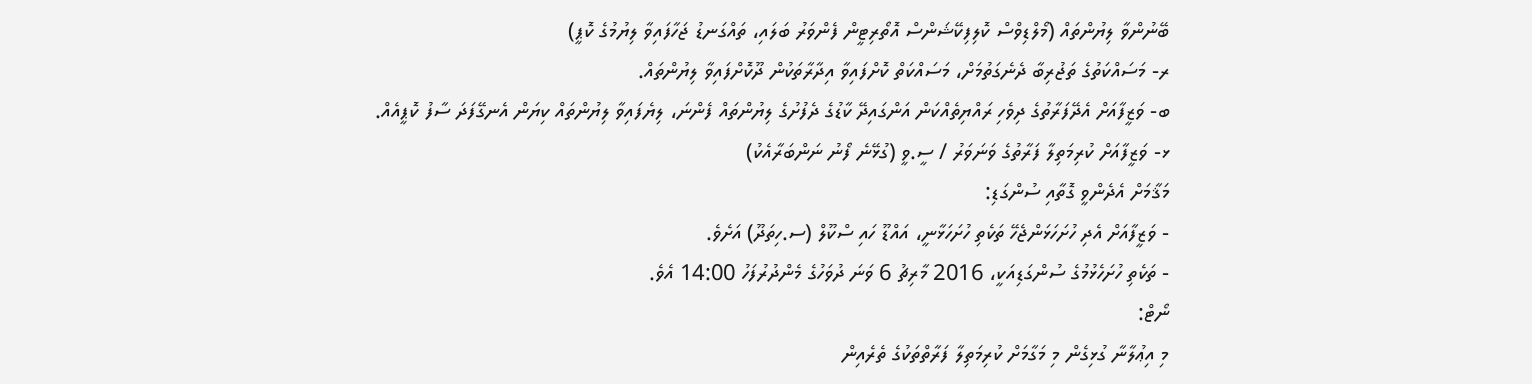ބޭނުންވާ ލިޔުންތައް (މޯލްޑިވްސް ކޮލިފިކޭޝަންސް އޮތޯރިޓީން ފެންވަރު ބަލައި، ތައްގަނޑު ޖަހާފައިވާ ލިޔުމުގެ ކޮޕީ)
ރ- މަސައްކަތުގެ ތަޖުރިބާ ދެނެގަތުމަށް، މަސައްކަތް ކޮށްފައިވާ އިދާރާތަކުން ދޫކޮށްފައިވާ ލިޔުންތައް.
ބ- ވަޒީފާއަށް އެދޭފަރާތުގެ ދިވެހި ރައްޔިތެއްކަން އަންގައިދޭ ކާޑުގެ ދެފުށުގެ ލިޔުންތައް ފެންނަ، ލިޔެފައިވާ ލިޔުންތައް ކިޔަން އެނގޭފަދަ ސާފު ކޮޕީއެއް.
ޅ- ވަޒީފާއަށް ކުރިމަތިލާ ފަރާތުގެ ވަނަވަރު / ސީ.ވީ (ގުޅޭނެ ފޯނު ނަންބަރާއެކު)
މަޤާމަށް އެދެންވީ ގޮތާއި ސުންގަޑި:
- ވަޒީފާއަށް އެދި ހުށަހަޅަންޖެހޭ ތަކެތި ހުށަހަޅާނީ، އައްޑޫ ހައި ސްކޫލް (ސ.ހިތަދޫ) އަށެވެ.
- ތަކެތި ހުށަހެޅުމުގެ ސުންގަޑިއަކީ، 2016 މާރިޗު 6 ވަނަ ދުވަހުގެ މެންދުރުފަހު 14:00 އެވެ.
ނޯޓް:
މި އިޢުލާނާ ގުޅިގެން މި މަގާމަށް ކުރިމަތިލާ ފަރާތްތަކުގެ ތެރެއިން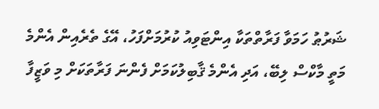ޝަރުޠު ހަމަވާ ފަރާތްތަކާ އިންޓަވިއު ކުރުމަށްފަހު، އޭގެ ތެރެއިން އެންމެ މަތީ މާކްސް ލިބޭ، އަދި އެންމެ ޤާބިލުކަމަށް ފެންނަ ފަރާތަކަށް މި ވަޒީފާ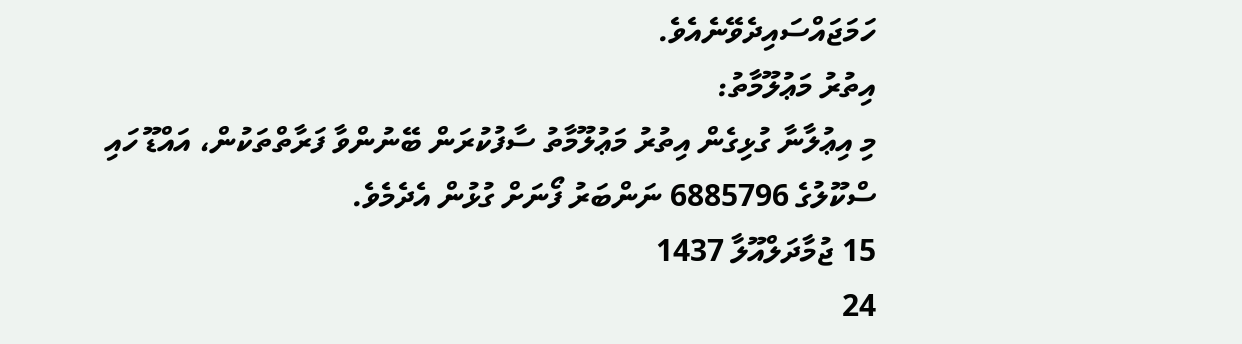ހަމަޖައްސައިދެވޭނެއެވެ.
އިތުރު މަޢުލޫމާތު:
މި އިޢުލާނާ ގުޅިގެން އިތުރު މަޢުލޫމާތު ސާފުކުރަން ބޭނުންވާ ފަރާތްތަކުން، އައްޑޫ ހައި ސްކޫލުގެ 6885796 ނަންބަރު ފޯނަށް ގުޅުން އެދެމެވެ.
15 ޖުމާދަލްއޫލާ 1437
24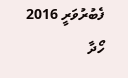ފެބުރުވަރީ 2016
ހޯދާ